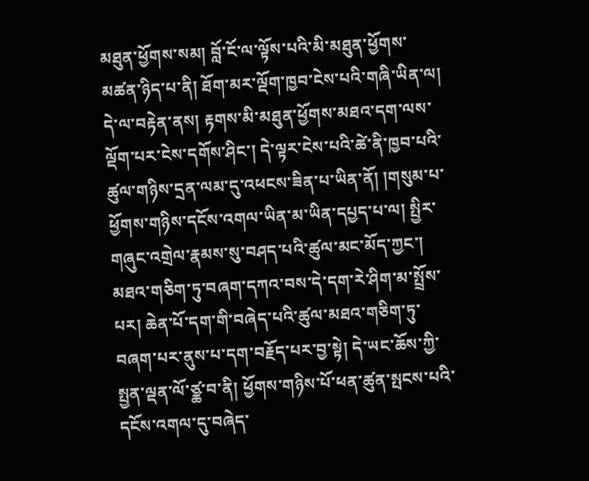མཐུན་ཕྱོགས་སམ། བློ་ངོ་ལ་ལྟོས་པའི་མི་མཐུན་ཕྱོགས་མཚན་ཉིད་པ་ནི། ཐོག་མར་ལྡོག་ཁྱབ་ངེས་པའི་གཞི་ཡིན་ལ། དེ་ལ་བརྟེན་ནས། རྟགས་མི་མཐུན་ཕྱོགས་མཐའ་དག་ལས་ལྡོག་པར་ངེས་དགོས་ཤིང་། དེ་ལྟར་ངེས་པའི་ཚེ་ནི་ཁྱབ་པའི་ཚུལ་གཉིས་དྲན་ལམ་དུ་འཕངས་ཟིན་པ་ཡིན་ནོ། །གསུམ་པ་ཕྱོགས་གཉིས་དངོས་འགལ་ཡིན་མ་ཡིན་དཔྱད་པ་ལ། སྤྱིར་གཞུང་འགྲེལ་རྣམས་སུ་བཤད་པའི་ཚུལ་མང་མོད་ཀྱང་། མཐའ་གཅིག་ཏུ་བཞག་དཀའ་བས་དེ་དག་རེ་ཤིག་མ་སྤྲོས་པར། ཆེན་པོ་དག་གི་བཞེད་པའི་ཚུལ་མཐའ་གཅིག་ཏུ་བཞག་པར་ནུས་པ་དག་བརྗོད་པར་བྱ་སྟེ། དེ་ཡང་ཆོས་ཀྱི་སྤྱན་ལྡན་ལོ་ཙྪ་བ་ནི། ཕྱོགས་གཉིས་པོ་ཕན་ཚུན་སྤངས་པའི་དངོས་འགལ་དུ་བཞེད་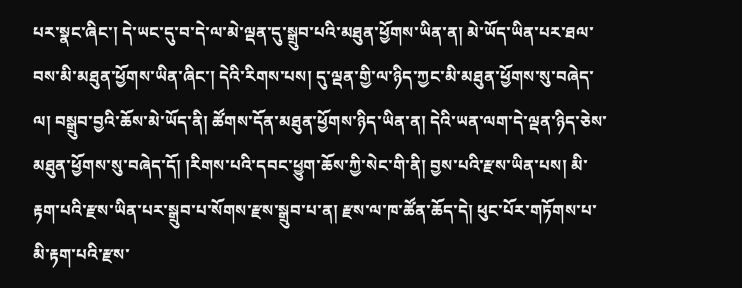པར་སྣང་ཞིང་། དེ་ཡང་དུ་བ་དེ་ལ་མེ་ལྡན་དུ་སྒྲུབ་པའི་མཐུན་ཕྱོགས་ཡིན་ན། མེ་ཡོད་ཡིན་པར་ཐལ་བས་མི་མཐུན་ཕྱོགས་ཡིན་ཞིང་། དེའི་རིགས་པས། དུ་ལྡན་གྱི་ལ་ཉིད་ཀྱང་མི་མཐུན་ཕྱོགས་སུ་བཞེད་ལ། བསྒྲུབ་བྱའི་ཆོས་མེ་ཡོད་ནི། ཚོགས་དོན་མཐུན་ཕྱོགས་ཉིད་ཡིན་ན། དེའི་ཡན་ལག་དེ་ལྡན་ཉིད་ཅེས་མཐུན་ཕྱོགས་སུ་བཞེད་དོ། །རིགས་པའི་དབང་ཕྱུག་ཆོས་ཀྱི་སེང་གི་ནི། བྱས་པའི་རྫས་ཡིན་པས། མི་རྟག་པའི་རྫས་ཡིན་པར་སྒྲུབ་པ་སོགས་རྫས་སྒྲུབ་པ་ན། རྫས་ལ་ཁ་ཚོན་ཆོད་དེ། ཕུང་པོར་གཏོགས་པ་མི་རྟག་པའི་རྫས་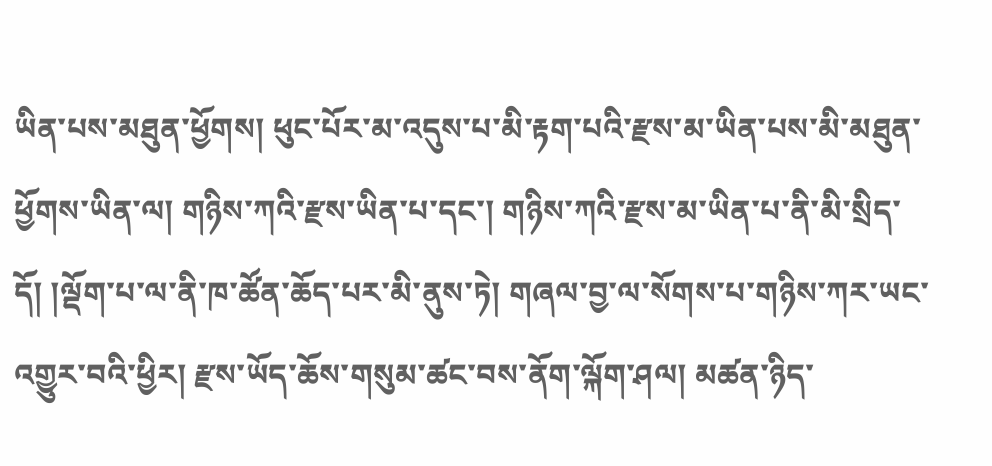ཡིན་པས་མཐུན་ཕྱོགས། ཕུང་པོར་མ་འདུས་པ་མི་རྟག་པའི་རྫས་མ་ཡིན་པས་མི་མཐུན་ཕྱོགས་ཡིན་ལ། གཉིས་ཀའི་རྫས་ཡིན་པ་དང་། གཉིས་ཀའི་རྫས་མ་ཡིན་པ་ནི་མི་སྲིད་དོ། །ལྡོག་པ་ལ་ནི་ཁ་ཚོན་ཆོད་པར་མི་ནུས་ཏེ། གཞལ་བྱ་ལ་སོགས་པ་གཉིས་ཀར་ཡང་འགྱུར་བའི་ཕྱིར། རྫས་ཡོད་ཆོས་གསུམ་ཚང་བས་ནོག་ལྐོག་ཤལ། མཚན་ཉིད་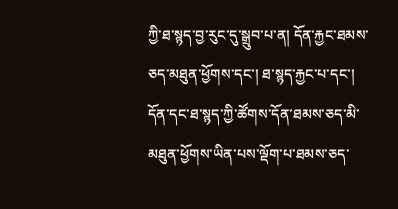ཀྱི་ཐ་སྙད་བྱ་རུང་དུ་སྒྲུབ་པ་ན། དོན་རྐྱང་ཐམས་ཅད་མཐུན་ཕྱོགས་དང་། ཐ་སྙད་རྐྱང་པ་དང་། དོན་དང་ཐ་སྙད་ཀྱི་ཚོགས་དོན་ཐམས་ཅད་མི་མཐུན་ཕྱོགས་ཡིན་པས་ལྡོག་པ་ཐམས་ཅད་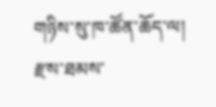གཉིས་སུ་ཁ་ཚོན་ཆོད་ལ། རྫས་ཐམས་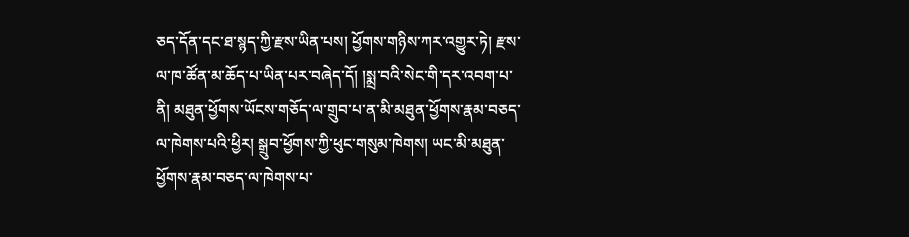ཅད་དོན་དང་ཐ་སྙད་ཀྱི་རྫས་ཡིན་པས། ཕྱོགས་གཉིས་ཀར་འགྱུར་ཏེ། རྫས་ལ་ཁ་ཚོན་མ་ཆོད་པ་ཡིན་པར་བཞེད་དོ། །སྨྲ་བའི་སེང་གི་དར་འབག་པ་ནི། མཐུན་ཕྱོགས་ཡོངས་གཅོད་ལ་གྲུབ་པ་ན་མི་མཐུན་ཕྱོགས་རྣམ་བཅད་ལ་ཁེགས་པའི་ཕྱིར། སྒྲུབ་ཕྱོགས་ཀྱི་ཕུང་གསུམ་ཁེགས། ཡང་མི་མཐུན་ཕྱོགས་རྣམ་བཅད་ལ་ཁེགས་པ་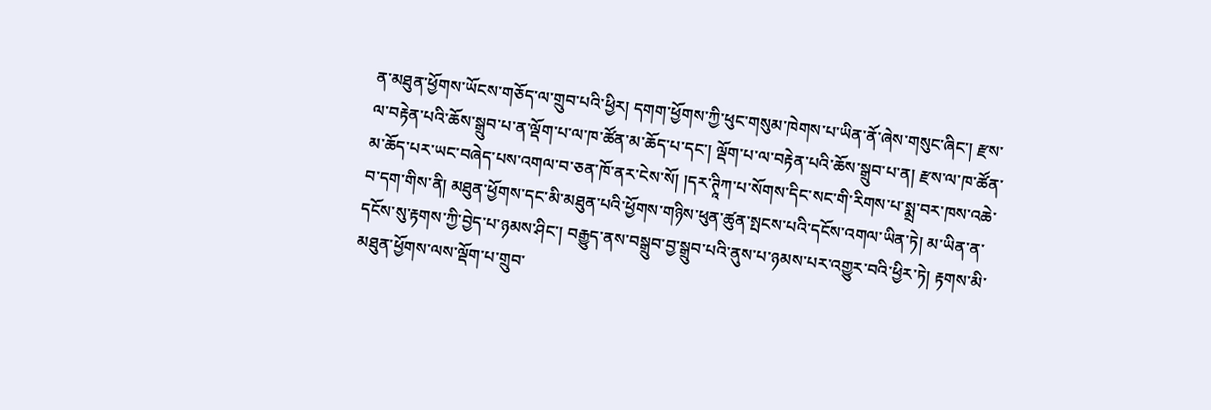ན་མཐུན་ཕྱོགས་ཡོངས་གཅོད་ལ་གྲུབ་པའི་ཕྱིར། དགག་ཕྱོགས་ཀྱི་ཕུང་གསུམ་ཁེགས་པ་ཡིན་ནོ་ཞེས་གསུང་ཞིང་། རྫས་ལ་བརྟེན་པའི་ཆོས་སྒྲུབ་པ་ན་ལྡོག་པ་ལ་ཁ་ཚོན་མ་ཆོད་པ་དང་། ལྡོག་པ་ལ་བརྟེན་པའི་ཆོས་སྒྲུབ་པ་ན། རྫས་ལ་ཁ་ཚོན་མ་ཆོད་པར་ཡང་བཞེད་པས་འགལ་བ་ཅན་ཁོ་ནར་ངེས་སོ། །དར་ཊཱིཀ་པ་སོགས་དིང་སང་གི་རིགས་པ་སྨྲ་བར་ཁས་འཆེ་བ་དག་གིས་ནི། མཐུན་ཕྱོགས་དང་མི་མཐུན་པའི་ཕྱོགས་གཉིས་ཕུན་ཚུན་སྤངས་པའི་དངོས་འགལ་ཡིན་ཏེ། མ་ཡིན་ན་དངོས་སུ་རྟགས་ཀྱི་བྱེད་པ་ཉམས་ཤིང་། བརྒྱུད་ནས་བསྒྲུབ་བྱ་སྒྲུབ་པའི་ནུས་པ་ཉམས་པར་འགྱུར་བའི་ཕྱིར་ཏེ། རྟགས་མི་མཐུན་ཕྱོགས་ལས་ལྡོག་པ་གྲུབ་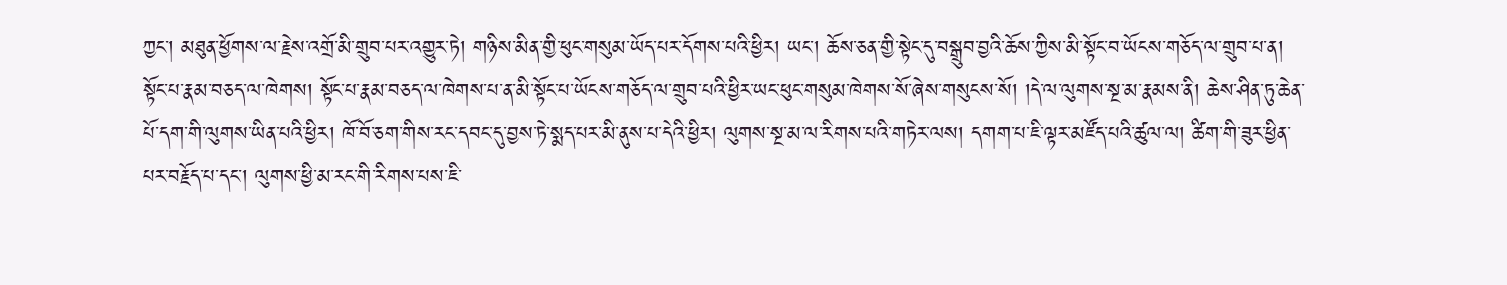ཀྱང་། མཐུན་ཕྱོགས་ལ་རྗེས་འགྲོ་མི་གྲུབ་པར་འགྱུར་ཏེ། གཉིས་མིན་གྱི་ཕུང་གསུམ་ཡོད་པར་དོགས་པའི་ཕྱིར། ཡང་། ཆོས་ཅན་གྱི་སྟེང་དུ་བསྒྲུབ་བྱའི་ཆོས་ཀྱིས་མི་སྟོང་བ་ཡོངས་གཅོད་ལ་གྲུབ་པ་ན། སྟོང་པ་རྣམ་བཅད་ལ་ཁེགས། སྟོང་པ་རྣམ་བཅད་ལ་ཁེགས་པ་ན་མི་སྟོང་པ་ཡོངས་གཅོད་ལ་གྲུབ་པའི་ཕྱིར་ཡང་ཕུང་གསུམ་ཁེགས་སོ་ཞེས་གསུངས་སོ། །དེ་ལ་ལུགས་སྔ་མ་རྣམས་ནི། ཆེས་ཤིན་ཏུ་ཆེན་པོ་དག་གི་ལུགས་ཡིན་པའི་ཕྱིར། ཁོ་བོ་ཅག་གིས་རང་དབང་དུ་བྱས་ཏེ་སྨད་པར་མི་ནུས་པ་དེའི་ཕྱིར། ལུགས་སྔ་མ་ལ་རིགས་པའི་གཏེར་ལས། དགག་པ་ཇི་ལྟར་མཛོད་པའི་ཚུལ་ལ། ཚིག་གི་ཟུར་ཕྱིན་པར་བརྗོད་པ་དང་། ལུགས་ཕྱི་མ་རང་གི་རིགས་པས་ཇི་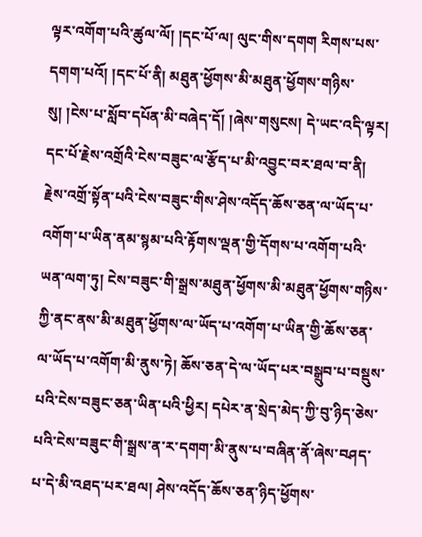ལྟར་འགོག་པའི་ཚུལ་ལོ། །དང་པོ་ལ། ལུང་གིས་དགག རིགས་པས་དགག་པའོ། །དང་པོ་ནི། མཐུན་ཕྱོགས་མི་མཐུན་ཕྱོགས་གཉིས་སུ། །ངེས་པ་སློབ་དཔོན་མི་བཞེད་དོ། །ཞེས་གསུངས། དེ་ཡང་འདི་ལྟར། དང་པོ་རྗེས་འགྲོའི་ངེས་བཟུང་ལ་རྩོད་པ་མི་འབྱུང་བར་ཐལ་བ་ནི། རྗེས་འགྲོ་སྟོན་པའི་ངེས་བཟུང་གིས་ཤེས་འདོད་ཆོས་ཅན་ལ་ཡོད་པ་འགོག་པ་ཡིན་ནམ་སྙམ་པའི་རྟོགས་ལྡན་གྱི་དོགས་པ་འགོག་པའི་ཡན་ལག་ཏུ། ངེས་བཟུང་གི་སྒྲས་མཐུན་ཕྱོགས་མི་མཐུན་ཕྱོགས་གཉིས་ཀྱི་ནང་ནས་མི་མཐུན་ཕྱོགས་ལ་ཡོད་པ་འགོག་པ་ཡིན་གྱི་ཆོས་ཅན་ལ་ཡོད་པ་འགོག་མི་ནུས་ཏེ། ཆོས་ཅན་དེ་ལ་ཡོད་པར་བསྒྲུབ་པ་བསྡུས་པའི་ངེས་བཟུང་ཅན་ཡིན་པའི་ཕྱིར། དཔེར་ན་སྲེད་མེད་ཀྱི་བུ་ཉིད་ཅེས་པའི་ངེས་བཟུང་གི་སྒྲས་ན་ར་དགག་མི་ནུས་པ་བཞིན་ནོ་ཞེས་བཤད་པ་དེ་མི་འཐད་པར་ཐལ། ཤེས་འདོད་ཆོས་ཅན་ཉིད་ཕྱོགས་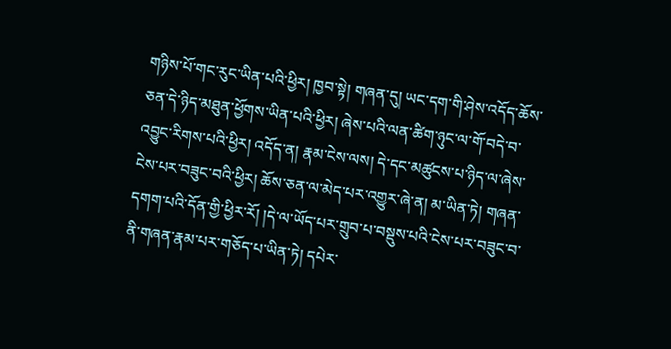གཉིས་པོ་གང་རུང་ཡིན་པའི་ཕྱིར། ཁྱབ་སྟེ། གཞན་དུ། ཡང་དག་གི་ཤེས་འདོད་ཆོས་ཅན་དེ་ཉིད་མཐུན་ཕྱོགས་ཡིན་པའི་ཕྱིར། ཞེས་པའི་ལན་ཚིག་ཉུང་ལ་གོ་བདེ་བ་འབྱུང་རིགས་པའི་ཕྱིར། འདོད་ན། རྣམ་ངེས་ལས། དེ་དང་མཚུངས་པ་ཉིད་ལ་ཞེས་ངེས་པར་བཟུང་བའི་ཕྱིར། ཆོས་ཅན་ལ་མེད་པར་འགྱུར་ཞེ་ན། མ་ཡིན་ཏེ། གཞན་དགག་པའི་དོན་གྱི་ཕྱིར་རོ། །དེ་ལ་ཡོད་པར་གྲུབ་པ་བསྡུས་པའི་ངེས་པར་བཟུང་བ་ནི་གཞན་རྣམ་པར་གཅོད་པ་ཡིན་ཏེ། དཔེར་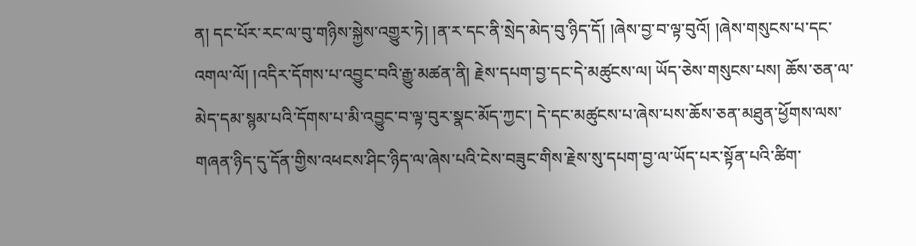ན། དང་པོར་རང་ལ་བུ་གཉིས་སྐྱེས་འགྱུར་ཏེ། །ན་ར་དང་ནི་སྲེད་མེད་བུ་ཉིད་དོ། །ཞེས་བྱ་བ་ལྟ་བུའོ། །ཞེས་གསུངས་པ་དང་འགལ་ལོ། །འདིར་དོགས་པ་འབྱུང་བའི་རྒྱུ་མཚན་ནི། རྗེས་དཔག་བྱ་དང་དེ་མཚུངས་ལ། ཡོད་ཅེས་གསུངས་པས། ཆོས་ཅན་ལ་མེད་དམ་སྙམ་པའི་དོགས་པ་མི་འབྱུང་བ་ལྟ་བུར་སྣང་མོད་ཀྱང་། དེ་དང་མཚུངས་པ་ཞེས་པས་ཆོས་ཅན་མཐུན་ཕྱོགས་ལས་གཞན་ཉིད་དུ་དོན་གྱིས་འཕངས་ཤིང་ཉིད་ལ་ཞེས་པའི་ངེས་བཟུང་གིས་རྗེས་སུ་དཔག་བྱ་ལ་ཡོད་པར་སྟོན་པའི་ཚིག་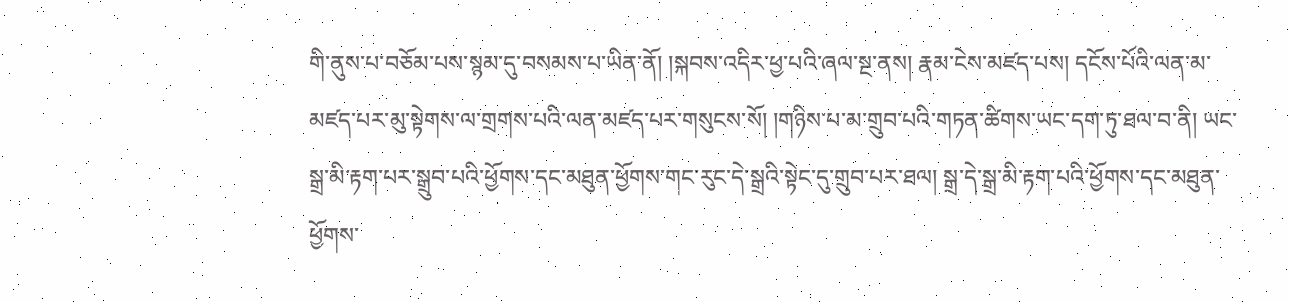གི་ནུས་པ་བཅོམ་པས་སྙམ་དུ་བསམས་པ་ཡིན་ནོ། །སྐབས་འདིར་ཕྱ་པའི་ཞལ་སྔ་ནས། རྣམ་ངེས་མཛད་པས། དངོས་པོའི་ལན་མ་མཛད་པར་མུ་སྟེགས་ལ་གྲགས་པའི་ལན་མཛད་པར་གསུངས་སོ། །གཉིས་པ་མ་གྲུབ་པའི་གཏན་ཚིགས་ཡང་དག་ཏུ་ཐལ་བ་ནི། ཡང་སྒྲ་མི་རྟག་པར་སྒྲུབ་པའི་ཕྱོགས་དང་མཐུན་ཕྱོགས་གང་རུང་དེ་སྒྲའི་སྟེང་དུ་གྲུབ་པར་ཐལ། སྒྲ་དེ་སྒྲ་མི་རྟག་པའི་ཕྱོགས་དང་མཐུན་ཕྱོགས་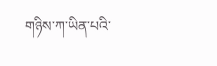གཉིས་ཀ་ཡིན་པའི་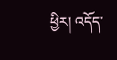ཕྱིར། འདོད་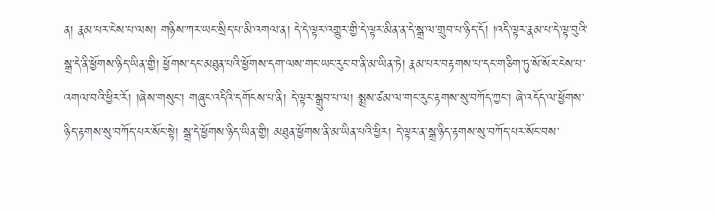ན། རྣམ་པར་ངེས་པ་ལས། གཉིས་ཀར་ཡང་སྲིད་པ་མི་འགལ་ན། དེ་དེ་ལྟར་འགྱུར་གྱི་དེ་ལྟར་མིན་ན་དེ་སྒྲ་ལ་གྲུབ་པ་ཉིད་དོ། །འདི་ལྟར་རྣམ་པ་དེ་ལྟ་བུའི་སྒྲ་དེ་ནི་ཕྱོགས་ཉིད་ཡིན་གྱི། ཕྱོགས་དང་མཐུན་པའི་ཕྱོགས་དག་ལས་གང་ཡང་རུང་བ་ནི་མ་ཡིན་ཏེ། རྣམ་པར་བརྟགས་པ་དང་གཅིག་ཏུ་སོ་སོར་ངེས་པ་འགལ་བའི་ཕྱིར་རོ། །ཞེས་གསུང་། གཞུང་འདིའི་དགོངས་པ་ནི། དེ་ལྟར་སྒྲུབ་པ་ལ། སྨྲས་ཙམ་ལ་གང་རུང་རྟགས་སུ་བཀོད་ཀྱང་། ཞེ་འདོད་ལ་ཕྱོགས་ཉིད་རྟགས་སུ་བཀོད་པར་སོང་སྟེ། སྒྲ་དེ་ཕྱོགས་ཉིད་ཡིན་གྱི། མཐུན་ཕྱོགས་ནི་མ་ཡིན་པའི་ཕྱིར། དེ་ལྟར་ན་སྒྲ་ཉིད་རྟགས་སུ་བཀོད་པར་སོང་བས་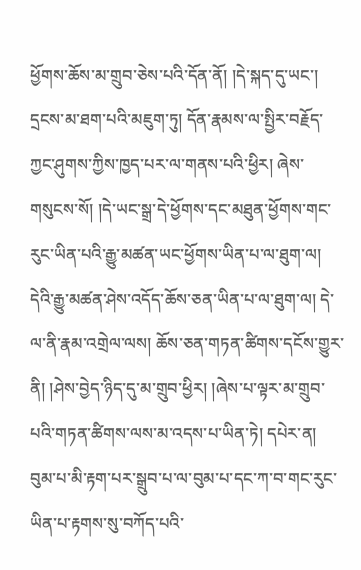ཕྱོགས་ཆོས་མ་གྲུབ་ཅེས་པའི་དོན་ནོ། །དེ་སྐད་དུ་ཡང་། དྲངས་མ་ཐག་པའི་མཇུག་ཏུ། དོན་རྣམས་ལ་སྤྱིར་བརྗོད་ཀྱང་ཤུགས་ཀྱིས་ཁྱད་པར་ལ་གནས་པའི་ཕྱིར། ཞེས་གསུངས་སོ། །དེ་ཡང་སྒྲ་དེ་ཕྱོགས་དང་མཐུན་ཕྱོགས་གང་རུང་ཡིན་པའི་རྒྱུ་མཚན་ཡང་ཕྱོགས་ཡིན་པ་ལ་ཐུག་ལ། དེའི་རྒྱུ་མཚན་ཤེས་འདོད་ཆོས་ཅན་ཡིན་པ་ལ་ཐུག་ལ། དེ་ལ་ནི་རྣམ་འགྲེལ་ལས། ཆོས་ཅན་གཏན་ཚིགས་དངོས་གྱུར་ནི། །ཤེས་བྱེད་ཉིད་དུ་མ་གྲུབ་ཕྱིར། །ཞེས་པ་ལྟར་མ་གྲུབ་པའི་གཏན་ཚིགས་ལས་མ་འདས་པ་ཡིན་ཏེ། དཔེར་ན། བུམ་པ་མི་རྟག་པར་སྒྲུབ་པ་ལ་བུམ་པ་དང་ཀ་བ་གང་རུང་ཡིན་པ་རྟགས་སུ་བཀོད་པའི་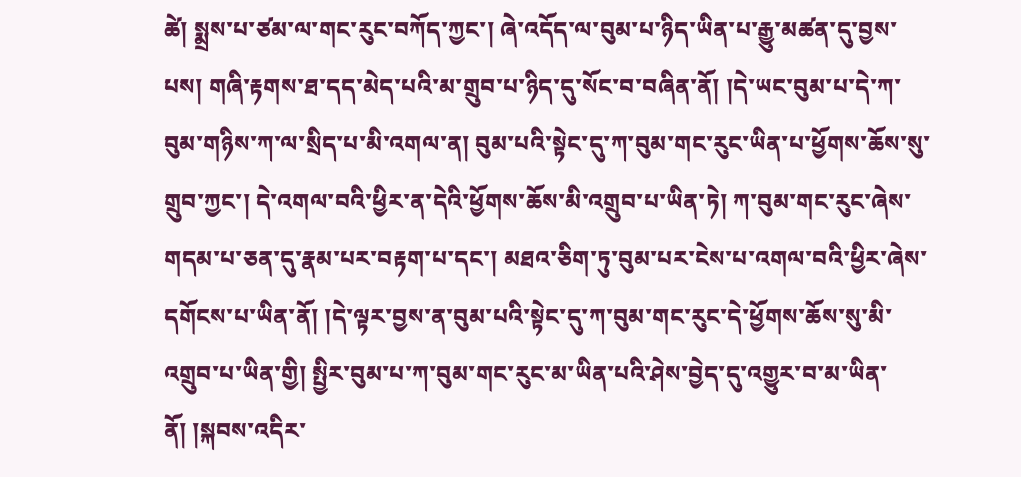ཚེ། སྨྲས་པ་ཙམ་ལ་གང་རུང་བཀོད་ཀྱང་། ཞེ་འདོད་ལ་བུམ་པ་ཉིད་ཡིན་པ་རྒྱུ་མཚན་དུ་བྱས་པས། གཞི་རྟགས་ཐ་དད་མེད་པའི་མ་གྲུབ་པ་ཉིད་དུ་སོང་བ་བཞིན་ནོ། །དེ་ཡང་བུམ་པ་དེ་ཀ་བུམ་གཉིས་ཀ་ལ་སྲིད་པ་མི་འགལ་ན། བུམ་པའི་སྟེང་དུ་ཀ་བུམ་གང་རུང་ཡིན་པ་ཕྱོགས་ཆོས་སུ་གྲུབ་ཀྱང་། དེ་འགལ་བའི་ཕྱིར་ན་དེའི་ཕྱོགས་ཆོས་མི་འགྲུབ་པ་ཡིན་ཏེ། ཀ་བུམ་གང་རུང་ཞེས་གདམ་པ་ཅན་དུ་རྣམ་པར་བརྟག་པ་དང་། མཐའ་ཅིག་ཏུ་བུམ་པར་ངེས་པ་འགལ་བའི་ཕྱིར་ཞེས་དགོངས་པ་ཡིན་ནོ། །དེ་ལྟར་བྱས་ན་བུམ་པའི་སྟེང་དུ་ཀ་བུམ་གང་རུང་དེ་ཕྱོགས་ཆོས་སུ་མི་འགྲུབ་པ་ཡིན་གྱི། སྤྱིར་བུམ་པ་ཀ་བུམ་གང་རུང་མ་ཡིན་པའི་ཤེས་བྱེད་དུ་འགྱུར་བ་མ་ཡིན་ནོ། །སྐབས་འདིར་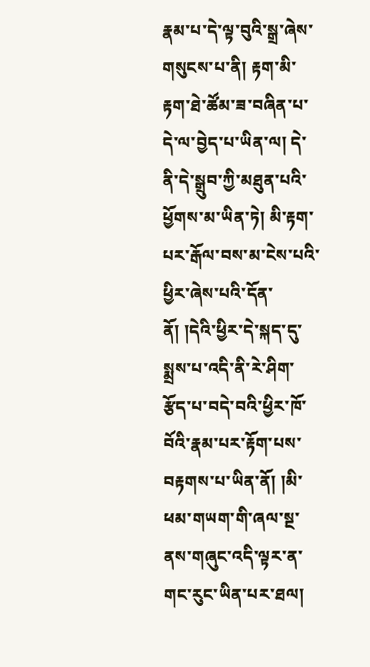རྣམ་པ་དེ་ལྟ་བུའི་སྒྲ་ཞེས་གསུངས་པ་ནི། རྟག་མི་རྟག་ཐེ་ཚོམ་ཟ་བཞིན་པ་དེ་ལ་བྱེད་པ་ཡིན་ལ། དེ་ནི་དེ་སྒྲུབ་ཀྱི་མཐུན་པའི་ཕྱོགས་མ་ཡིན་ཏེ། མི་རྟག་པར་རྒོལ་བས་མ་ངེས་པའི་ཕྱིར་ཞེས་པའི་དོན་ནོ། །དེའི་ཕྱིར་དེ་སྐད་དུ་སྨྲས་པ་འདི་ནི་རེ་ཤིག་རྩོད་པ་བདེ་བའི་ཕྱིར་ཁོ་བོའི་རྣམ་པར་རྟོག་པས་བརྟགས་པ་ཡིན་ནོ། །མི་ཕམ་གཡག་གི་ཞལ་སྔ་ནས་གཞུང་འདི་ལྟར་ན་གང་རུང་ཡིན་པར་ཐལ།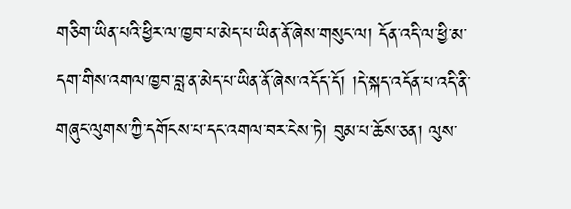གཅིག་ཡིན་པའི་ཕྱིར་ལ་ཁྱབ་པ་མེད་པ་ཡིན་ནོ་ཞེས་གསུང་ལ། དོན་འདི་ལ་ཕྱི་མ་དག་གིས་འགལ་ཁྱབ་བླ་ན་མེད་པ་ཡིན་ནོ་ཞེས་འདོད་དོ། །དེ་སྐད་འདོན་པ་འདི་ནི་གཞུང་ལུགས་ཀྱི་དགོངས་པ་དང་འགལ་བར་ངེས་ཏེ། བུམ་པ་ཆོས་ཅན། ལུས་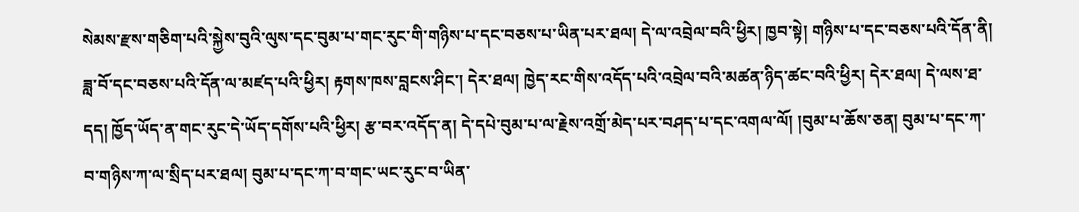སེམས་རྫས་གཅིག་པའི་སྐྱེས་བུའི་ལུས་དང་བུམ་པ་གང་རུང་གི་གཉིས་པ་དང་བཅས་པ་ཡིན་པར་ཐལ། དེ་ལ་འབྲེལ་བའི་ཕྱིར། ཁྱབ་སྟེ། གཉིས་པ་དང་བཅས་པའི་དོན་ནི། ཟླ་བོ་དང་བཅས་པའི་དོན་ལ་མཛད་པའི་ཕྱིར། རྟགས་ཁས་བླངས་ཤིང་། དེར་ཐལ། ཁྱེད་རང་གིས་འདོད་པའི་འབྲེལ་བའི་མཚན་ཉིད་ཚང་བའི་ཕྱིར། དེར་ཐལ། དེ་ལས་ཐ་དད། ཁྱོད་ཡོད་ན་གང་རུང་དེ་ཡོད་དགོས་པའི་ཕྱིར། རྩ་བར་འདོད་ན། དེ་དཔེ་བུམ་པ་ལ་རྗེས་འགྲོ་མེད་པར་བཤད་པ་དང་འགལ་ལོ། །བུམ་པ་ཆོས་ཅན། བུམ་པ་དང་ཀ་བ་གཉིས་ཀ་ལ་སྲིད་པར་ཐལ། བུམ་པ་དང་ཀ་བ་གང་ཡང་རུང་བ་ཡིན་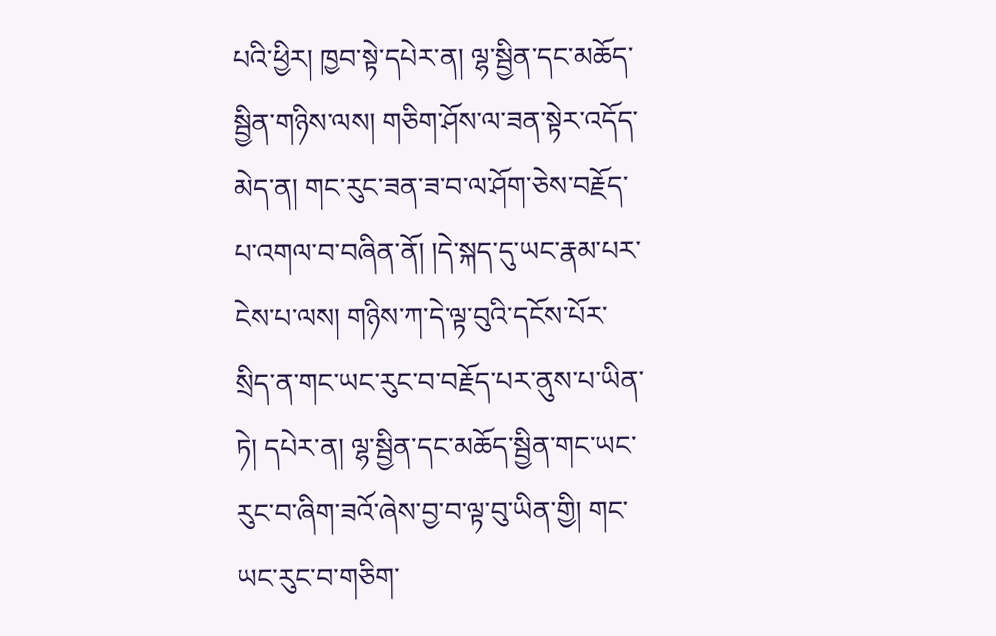པའི་ཕྱིར། ཁྱབ་སྟེ་དཔེར་ན། ལྷ་སྦྱིན་དང་མཆོད་སྦྱིན་གཉིས་ལས། གཅིག་ཤོས་ལ་ཟན་སྟེར་འདོད་མེད་ན། གང་རུང་ཟན་ཟ་བ་ལ་ཤོག་ཅེས་བརྗོད་པ་འགལ་བ་བཞིན་ནོ། །དེ་སྐད་དུ་ཡང་རྣམ་པར་ངེས་པ་ལས། གཉིས་ཀ་དེ་ལྟ་བུའི་དངོས་པོར་སྲིད་ན་གང་ཡང་རུང་བ་བརྗོད་པར་ནུས་པ་ཡིན་ཏེ། དཔེར་ན། ལྷ་སྦྱིན་དང་མཆོད་སྦྱིན་གང་ཡང་རུང་བ་ཞིག་ཟའོ་ཞེས་བྱ་བ་ལྟ་བུ་ཡིན་གྱི། གང་ཡང་རུང་བ་གཅིག་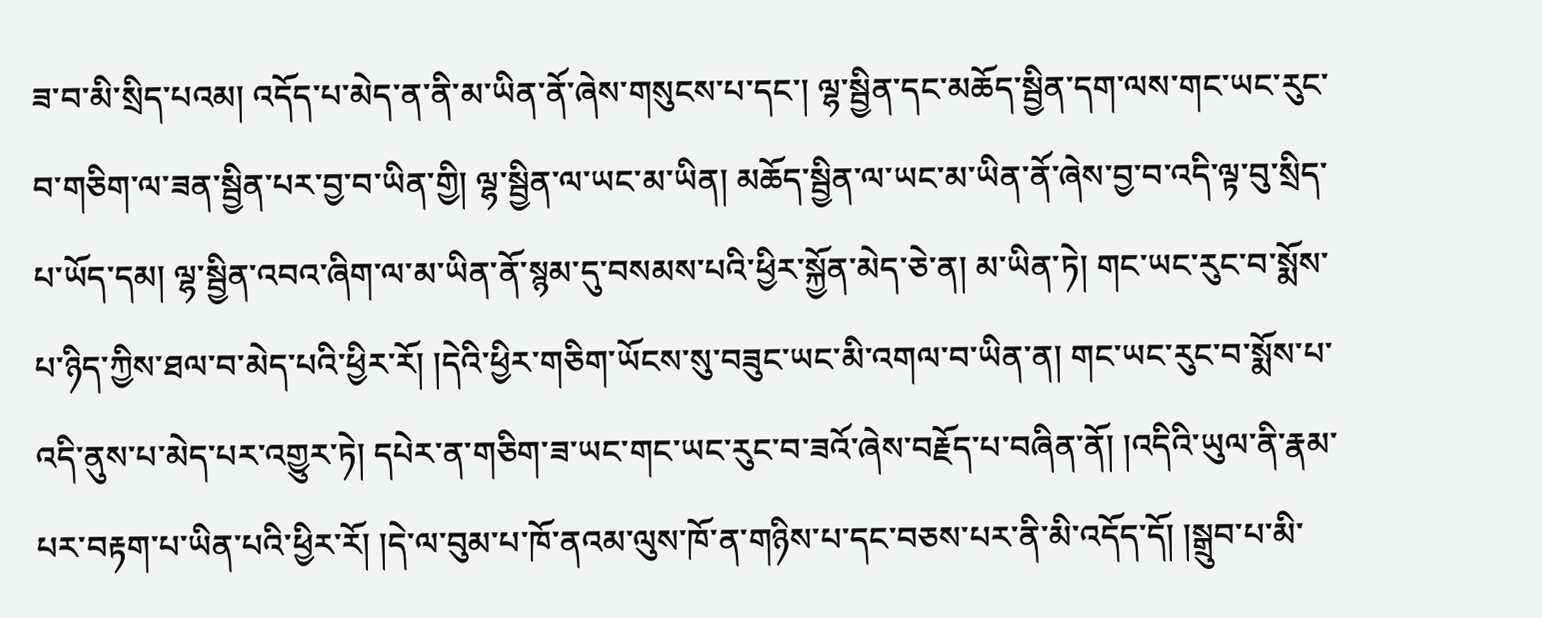ཟ་བ་མི་སྲིད་པའམ། འདོད་པ་མེད་ན་ནི་མ་ཡིན་ནོ་ཞེས་གསུངས་པ་དང་། ལྷ་སྦྱིན་དང་མཆོད་སྦྱིན་དག་ལས་གང་ཡང་རུང་བ་གཅིག་ལ་ཟན་སྦྱིན་པར་བྱ་བ་ཡིན་གྱི། ལྷ་སྦྱིན་ལ་ཡང་མ་ཡིན། མཆོད་སྦྱིན་ལ་ཡང་མ་ཡིན་ནོ་ཞེས་བྱ་བ་འདི་ལྟ་བུ་སྲིད་པ་ཡོད་དམ། ལྷ་སྦྱིན་འབའ་ཞིག་ལ་མ་ཡིན་ནོ་སྙམ་དུ་བསམས་པའི་ཕྱིར་སྐྱོན་མེད་ཅེ་ན། མ་ཡིན་ཏེ། གང་ཡང་རུང་བ་སྨོས་པ་ཉིད་ཀྱིས་ཐལ་བ་མེད་པའི་ཕྱིར་རོ། །དེའི་ཕྱིར་གཅིག་ཡོངས་སུ་བཟུང་ཡང་མི་འགལ་བ་ཡིན་ན། གང་ཡང་རུང་བ་སྨོས་པ་འདི་ནུས་པ་མེད་པར་འགྱུར་ཏེ། དཔེར་ན་གཅིག་ཟ་ཡང་གང་ཡང་རུང་བ་ཟའོ་ཞེས་བརྗོད་པ་བཞིན་ནོ། །འདིའི་ཡུལ་ནི་རྣམ་པར་བརྟག་པ་ཡིན་པའི་ཕྱིར་རོ། །དེ་ལ་བུམ་པ་ཁོ་ནའམ་ལུས་ཁོ་ན་གཉིས་པ་དང་བཅས་པར་ནི་མི་འདོད་དོ། །སྒྲུབ་པ་མི་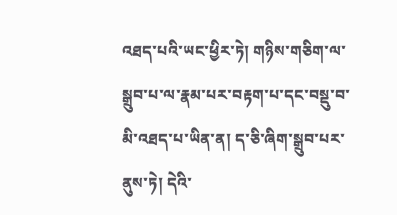འཐད་པའི་ཡང་ཕྱིར་ཏེ། གཉིས་གཅིག་ལ་སྒྲུབ་པ་ལ་རྣམ་པར་བརྟག་པ་དང་བསྡུ་བ་མི་འཐད་པ་ཡིན་ན། ད་ཅི་ཞིག་སྒྲུབ་པར་ནུས་ཏེ། དེའི་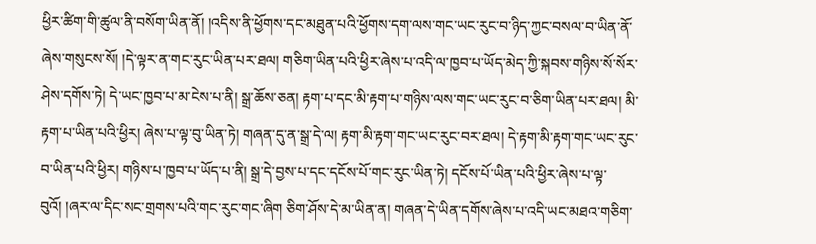ཕྱིར་ཚིག་གི་ཚུལ་ནི་བསོག་ཡིན་ནོ། །འདིས་ནི་ཕྱོགས་དང་མཐུན་པའི་ཕྱོགས་དག་ལས་གང་ཡང་རུང་བ་ཉིད་ཀྱང་བསལ་བ་ཡིན་ནོ་ཞེས་གསུངས་སོ། །དེ་ལྟར་ན་གང་རུང་ཡིན་པར་ཐལ། གཅིག་ཡིན་པའི་ཕྱིར་ཞེས་པ་འདི་ལ་ཁྱབ་པ་ཡོད་མེད་ཀྱི་སྐབས་གཉིས་སོ་སོར་ཤེས་དགོས་ཏེ། དེ་ཡང་ཁྱབ་པ་མ་ངེས་པ་ནི། སྒྲ་ཆོས་ཅན། རྟག་པ་དང་མི་རྟག་པ་གཉིས་ལས་གང་ཡང་རུང་བ་ཅིག་ཡིན་པར་ཐལ། མི་རྟག་པ་ཡིན་པའི་ཕྱིར། ཞེས་པ་ལྟ་བུ་ཡིན་ཏེ། གཞན་དུ་ན་སྒྲ་དེ་ལ། རྟག་མི་རྟག་གང་ཡང་རུང་བར་ཐལ། དེ་རྟག་མི་རྟག་གང་ཡང་རུང་བ་ཡིན་པའི་ཕྱིར། གཉིས་པ་ཁྱབ་པ་ཡོད་པ་ནི། སྒྲ་དེ་བྱས་པ་དང་དངོས་པོ་གང་རུང་ཡིན་ཏེ། དངོས་པོ་ཡིན་པའི་ཕྱིར་ཞེས་པ་ལྟ་བུའོ། །ཞར་ལ་དིང་སང་གྲགས་པའི་གང་རུང་གང་ཞིག ཅིག་ཤོས་དེ་མ་ཡིན་ན། གཞན་དེ་ཡིན་དགོས་ཞེས་པ་འདི་ཡང་མཐའ་གཅིག་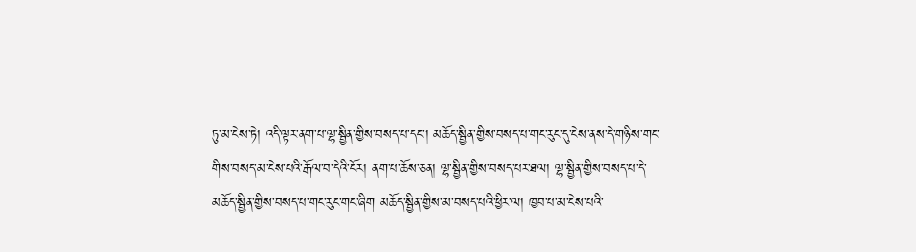ཏུ་མ་ངེས་ཏེ། འདི་ལྟར་ནག་པ་ལྷ་སྦྱིན་གྱིས་བསད་པ་དང་། མཆོད་སྦྱིན་གྱིས་བསད་པ་གང་རུང་དུ་ངེས་ནས་དེ་གཉིས་གང་གིས་བསད་མ་ངེས་པའི་རྒོལ་བ་དེའི་ངོར། ནག་པ་ཆོས་ཅན། ལྷ་སྦྱིན་གྱིས་བསད་པར་ཐལ། ལྷ་སྦྱིན་གྱིས་བསད་པ་དེ་མཆོད་སྦྱིན་གྱིས་བསད་པ་གང་རུང་གང་ཞིག མཆོད་སྦྱིན་གྱིས་མ་བསད་པའི་ཕྱིར་ལ། ཁྱབ་པ་མ་ངེས་པའི་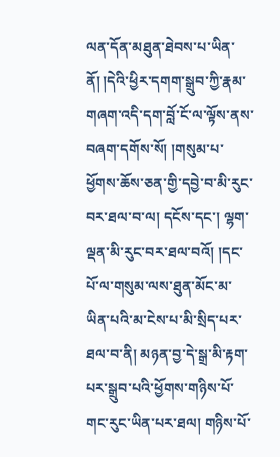ལན་དོན་མཐུན་ཐེབས་པ་ཡིན་ནོ། །དེའི་ཕྱིར་དགག་སྒྲུབ་ཀྱི་རྣམ་གཞག་འདི་དག་བློ་ངོ་ལ་ལྟོས་ནས་བཞག་དགོས་སོ། །གསུམ་པ་ཕྱོགས་ཆོས་ཅན་གྱི་དབྱེ་བ་མི་རུང་བར་ཐལ་བ་ལ། དངོས་དང་། ལྷག་ལྡན་མི་རུང་བར་ཐལ་བའོ། །དང་པོ་ལ་གསུམ་ལས་ཐུན་མོང་མ་ཡིན་པའི་མ་ངེས་པ་མི་སྲིད་པར་ཐལ་བ་ནི། མཉན་བྱ་དེ་སྒྲ་མི་རྟག་པར་སྒྲུབ་པའི་ཕྱོགས་གཉིས་པོ་གང་རུང་ཡིན་པར་ཐལ། གཉིས་པོ་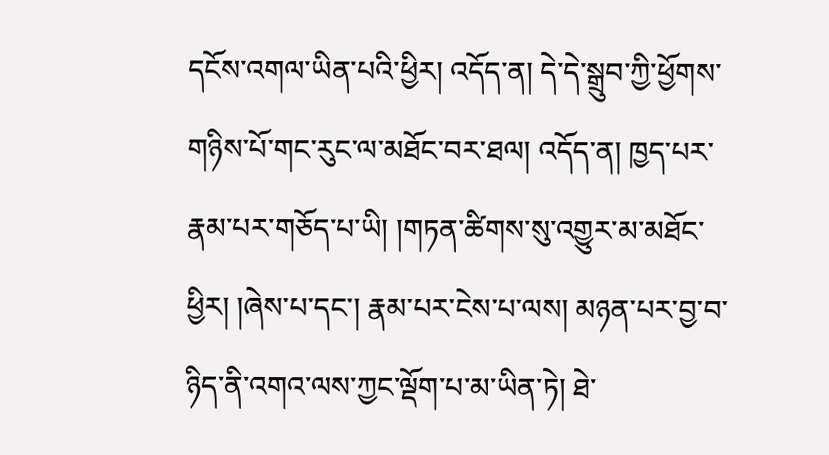དངོས་འགལ་ཡིན་པའི་ཕྱིར། འདོད་ན། དེ་དེ་སྒྲུབ་ཀྱི་ཕྱོགས་གཉིས་པོ་གང་རུང་ལ་མཐོང་བར་ཐལ། འདོད་ན། ཁྱད་པར་རྣམ་པར་གཅོད་པ་ཡི། །གཏན་ཚིགས་སུ་འགྱུར་མ་མཐོང་ཕྱིར། །ཞེས་པ་དང་། རྣམ་པར་ངེས་པ་ལས། མཉན་པར་བྱ་བ་ཉིད་ནི་འགའ་ལས་ཀྱང་ལྡོག་པ་མ་ཡིན་ཏེ། ཐེ་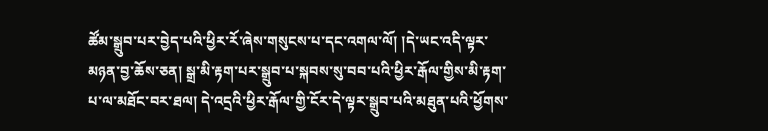ཚོམ་སྒྲུབ་པར་བྱེད་པའི་ཕྱིར་རོ་ཞེས་གསུངས་པ་དང་འགལ་ལོ། །དེ་ཡང་འདི་ལྟར་མཉན་བྱ་ཆོས་ཅན། སྒྲ་མི་རྟག་པར་སྒྲུབ་པ་སྐབས་སུ་བབ་པའི་ཕྱིར་རྒོལ་གྱིས་མི་རྟག་པ་ལ་མཐོང་བར་ཐལ། དེ་འདྲའི་ཕྱིར་རྒོལ་གྱི་ངོར་དེ་ལྟར་སྒྲུབ་པའི་མཐུན་པའི་ཕྱོགས་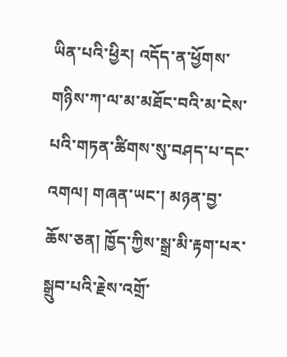ཡིན་པའི་ཕྱིར། འདོད་ན་ཕྱོགས་གཉིས་ཀ་ལ་མ་མཐོང་བའི་མ་ངེས་པའི་གཏན་ཚིགས་སུ་བཤད་པ་དང་འགལ། གཞན་ཡང་། མཉན་བྱ་ཆོས་ཅན། ཁྱོད་ཀྱིས་སྒྲ་མི་རྟག་པར་སྒྲུབ་པའི་རྗེས་འགྲོ་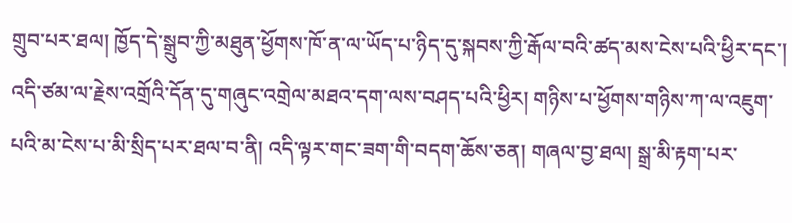གྲུབ་པར་ཐལ། ཁྱོད་དེ་སྒྲུབ་ཀྱི་མཐུན་ཕྱོགས་ཁོ་ན་ལ་ཡོད་པ་ཉིད་དུ་སྐབས་ཀྱི་རྒོལ་བའི་ཚད་མས་ངེས་པའི་ཕྱིར་དང་། འདི་ཙམ་ལ་རྗེས་འགྲོའི་དོན་དུ་གཞུང་འགྲེལ་མཐའ་དག་ལས་བཤད་པའི་ཕྱིར། གཉིས་པ་ཕྱོགས་གཉིས་ཀ་ལ་འཇུག་པའི་མ་ངེས་པ་མི་སྲིད་པར་ཐལ་བ་ནི། འདི་ལྟར་གང་ཟག་གི་བདག་ཆོས་ཅན། གཞལ་བྱ་ཐལ། སྒྲ་མི་རྟག་པར་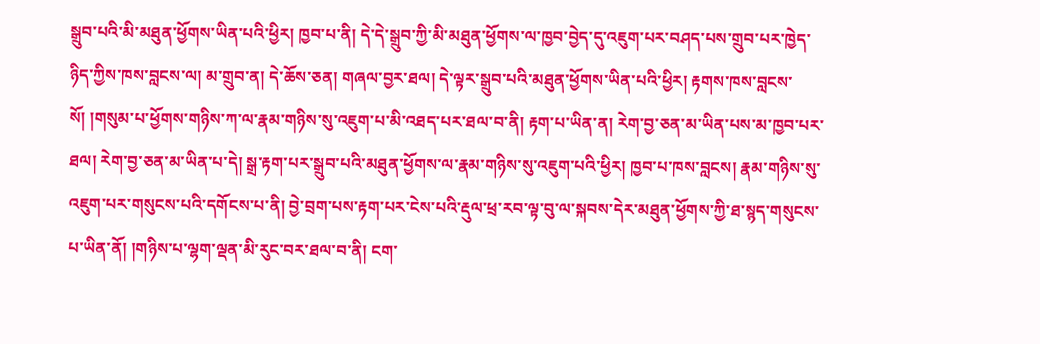སྒྲུབ་པའི་མི་མཐུན་ཕྱོགས་ཡིན་པའི་ཕྱིར། ཁྱབ་པ་ནི། དེ་དེ་སྒྲུབ་ཀྱི་མི་མཐུན་ཕྱོགས་ལ་ཁྱབ་བྱེད་དུ་འཇུག་པར་བཤད་པས་གྲུབ་པར་ཁྱེད་ཉིད་ཀྱིས་ཁས་བླངས་ལ། མ་གྲུབ་ན། དེ་ཆོས་ཅན། གཞལ་བྱར་ཐལ། དེ་ལྟར་སྒྲུབ་པའི་མཐུན་ཕྱོགས་ཡིན་པའི་ཕྱིར། རྟགས་ཁས་བླངས་སོ། །གསུམ་པ་ཕྱོགས་གཉིས་ཀ་ལ་རྣམ་གཉིས་སུ་འཇུག་པ་མི་འཐད་པར་ཐལ་བ་ནི། རྟག་པ་ཡིན་ན། རེག་བྱ་ཅན་མ་ཡིན་པས་མ་ཁྱབ་པར་ཐལ། རེག་བྱ་ཅན་མ་ཡིན་པ་དེ། སྒྲ་རྟག་པར་སྒྲུབ་པའི་མཐུན་ཕྱོགས་ལ་རྣམ་གཉིས་སུ་འཇུག་པའི་ཕྱིར། ཁྱབ་པ་ཁས་བླངས། རྣམ་གཉིས་སུ་འཇུག་པར་གསུངས་པའི་དགོངས་པ་ནི། བྱེ་བྲག་པས་རྟག་པར་ངེས་པའི་རྡུལ་ཕྲ་རབ་ལྟ་བུ་ལ་སྐབས་དེར་མཐུན་ཕྱོགས་ཀྱི་ཐ་སྙད་གསུངས་པ་ཡིན་ནོ། །གཉིས་པ་ལྷག་ལྡན་མི་རུང་བར་ཐལ་བ་ནི། ངག་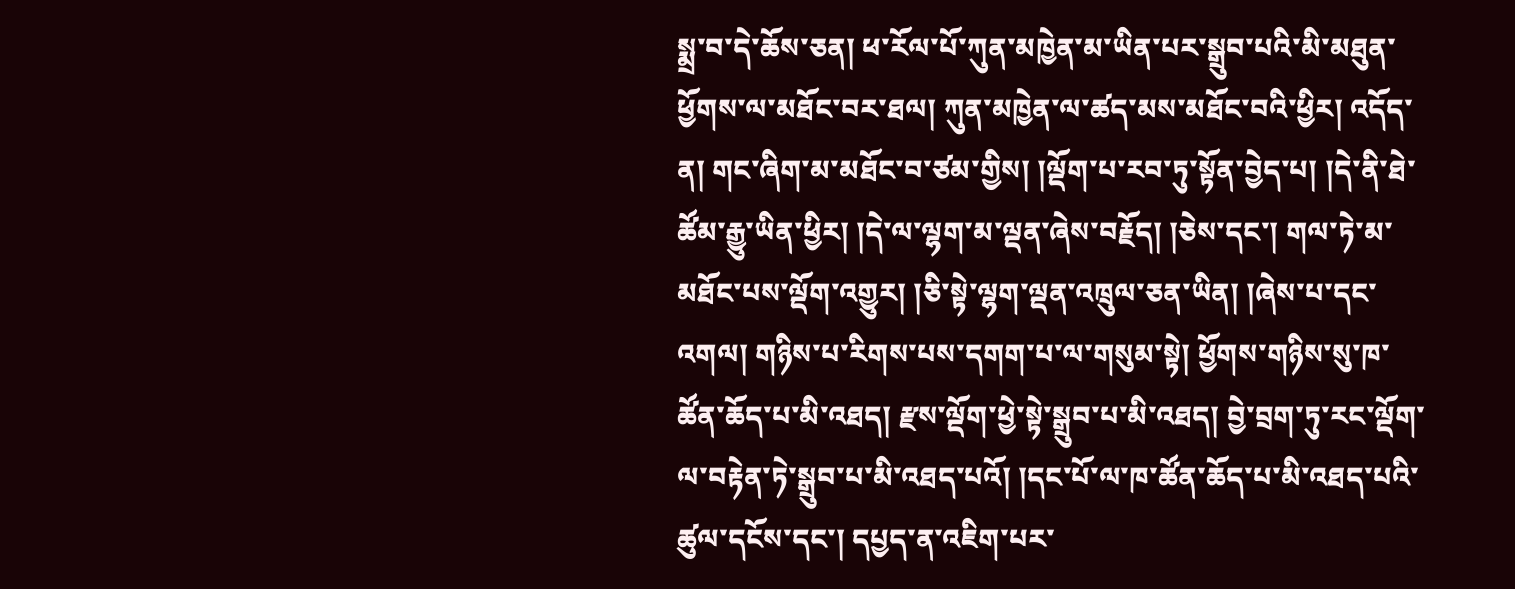སྨྲ་བ་དེ་ཆོས་ཅན། ཕ་རོལ་པོ་ཀུན་མཁྱེན་མ་ཡིན་པར་སྒྲུབ་པའི་མི་མཐུན་ཕྱོགས་ལ་མཐོང་བར་ཐལ། ཀུན་མཁྱེན་ལ་ཚད་མས་མཐོང་བའི་ཕྱིར། འདོད་ན། གང་ཞིག་མ་མཐོང་བ་ཙམ་གྱིས། །ལྡོག་པ་རབ་ཏུ་སྟོན་བྱེད་པ། །དེ་ནི་ཐེ་ཚོམ་རྒྱུ་ཡིན་ཕྱིར། །དེ་ལ་ལྷག་མ་ལྡན་ཞེས་བརྗོད། །ཅེས་དང་། གལ་ཏེ་མ་མཐོང་པས་ལྡོག་འགྱུར། །ཅི་སྟེ་ལྷག་ལྡན་འཁྲུལ་ཅན་ཡིན། །ཞེས་པ་དང་འགལ། གཉིས་པ་རིགས་པས་དགག་པ་ལ་གསུམ་སྟེ། ཕྱོགས་གཉིས་སུ་ཁ་ཚོན་ཆོད་པ་མི་འཐད། རྫས་ལྡོག་ཕྱེ་སྟེ་སྒྲུབ་པ་མི་འཐད། བྱེ་བྲག་ཏུ་རང་ལྡོག་ལ་བརྟེན་ཏེ་སྒྲུབ་པ་མི་འཐད་པའོ། །དང་པོ་ལ་ཁ་ཚོན་ཆོད་པ་མི་འཐད་པའི་ཚུལ་དངོས་དང་། དཔྱད་ན་འཇིག་པར་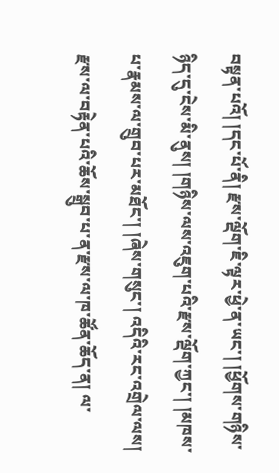བསྟན་པའོ། །དང་པོ་ནི། རྫས་ལྡོག་ཇི་ལྟར་ཕྱེ་ན་ཡང་། །ཕྱོགས་གཉིས་ཉིད་དུ་ངེས་མི་ནུས། །གཉིས་ལས་འཇུག་པའི་རྫས་ལྡོག་ཀྱང་། །མཁས་པ་རྣམས་ལ་གྲུབ་པར་མཐོང་། །ཞེས་གསུང་། འདིའི་རང་འགྲེལ་ལས། རྫས་ལ་བརྟེན་པའི་ཆོས་སྒྲུབ་པ་ན་རྫས་ལ་ཁ་ཚོན་ཆོད་ན། ལ་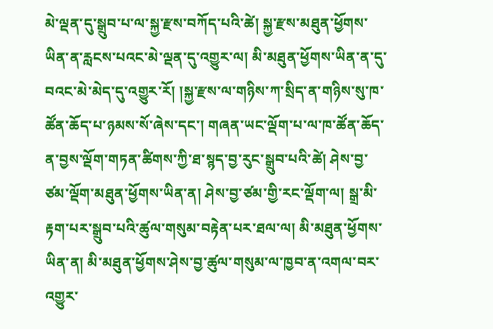མེ་ལྡན་དུ་སྒྲུབ་པ་ལ་སྐྱ་རྫས་བཀོད་པའི་ཚེ། སྐྱ་རྫས་མཐུན་ཕྱོགས་ཡིན་ན་རླངས་པའང་མེ་ལྡན་དུ་འགྱུར་ལ། མི་མཐུན་ཕྱོགས་ཡིན་ན་དུ་བའང་མེ་མེད་དུ་འགྱུར་རོ། །སྐྱ་རྫས་ལ་གཉིས་ཀ་སྲིད་ན་གཉིས་སུ་ཁ་ཚོན་ཆོད་པ་ཉམས་སོ་ཞེས་དང་། གཞན་ཡང་ལྡོག་པ་ལ་ཁ་ཚོན་ཆོད་ན་བྱས་ལྡོག་གཏན་ཚིགས་ཀྱི་ཐ་སྙད་བྱ་རུང་སྒྲུབ་པའི་ཚེ། ཤེས་བྱ་ཙམ་ལྡོག་མཐུན་ཕྱོགས་ཡིན་ན། ཤེས་བྱ་ཙམ་གྱི་རང་ལྡོག་ལ། སྒྲ་མི་རྟག་པར་སྒྲུབ་པའི་ཚུལ་གསུམ་བརྟེན་པར་ཐལ་ལ། མི་མཐུན་ཕྱོགས་ཡིན་ན། མི་མཐུན་ཕྱོགས་ཤེས་བྱ་ཚུལ་གསུམ་ལ་ཁྱབ་ན་འགལ་བར་འགྱུར་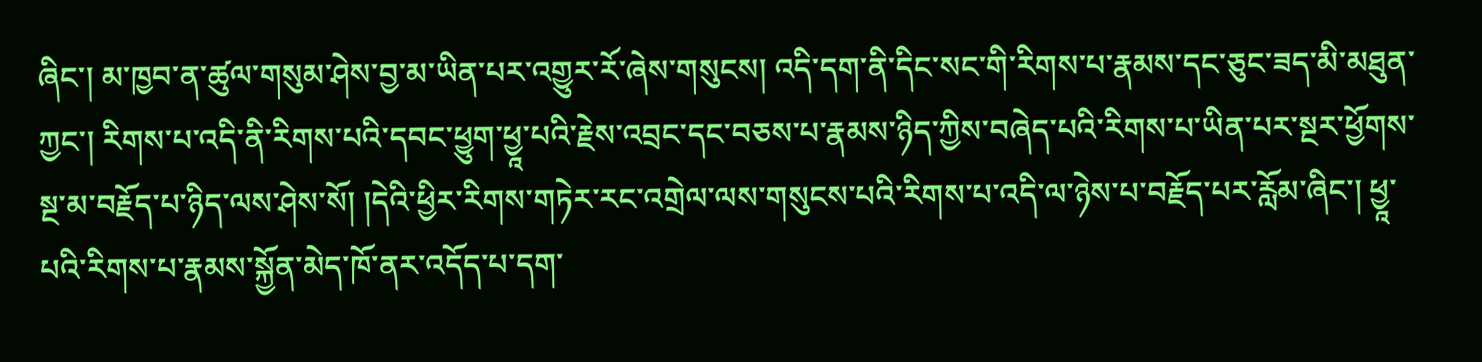ཞིང་། མ་ཁྱབ་ན་ཚུལ་གསུམ་ཤེས་བྱ་མ་ཡིན་པར་འགྱུར་རོ་ཞེས་གསུངས། འདི་དག་ནི་དིང་སང་གི་རིགས་པ་རྣམས་དང་ཅུང་ཟད་མི་མཐུན་ཀྱང་། རིགས་པ་འདི་ནི་རིགས་པའི་དབང་ཕྱུག་ཕྱཱ་པའི་རྗེས་འབྲང་དང་བཅས་པ་རྣམས་ཉིད་ཀྱིས་བཞེད་པའི་རིགས་པ་ཡིན་པར་སྔར་ཕྱོགས་སྔ་མ་བརྗོད་པ་ཉིད་ལས་ཤེས་སོ། །དེའི་ཕྱིར་རིགས་གཏེར་རང་འགྲེལ་ལས་གསུངས་པའི་རིགས་པ་འདི་ལ་ཉེས་པ་བརྗོད་པར་རློམ་ཞིང་། ཕྱཱ་པའི་རིགས་པ་རྣམས་སྐྱོན་མེད་ཁོ་ནར་འདོད་པ་དག་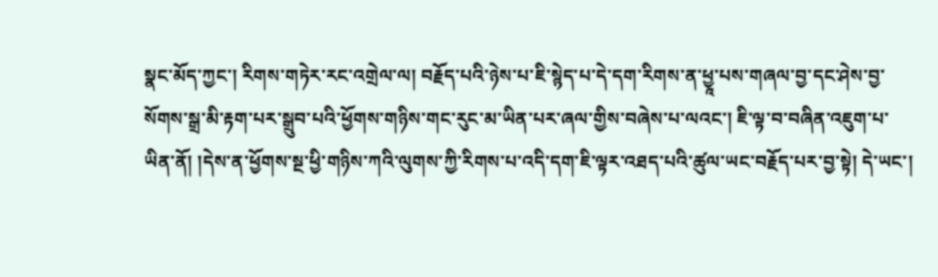སྣང་མོད་ཀྱང་། རིགས་གཏེར་རང་འགྲེལ་ལ། བརྗོད་པའི་ཉེས་པ་ཇི་སྙེད་པ་དེ་དག་རིགས་ན་ཕྱཱ་པས་གཞལ་བྱ་དང་ཤེས་བྱ་སོགས་སྒྲ་མི་རྟག་པར་སྒྲུབ་པའི་ཕྱོགས་གཉིས་གང་རུང་མ་ཡིན་པར་ཞལ་གྱིས་བཞེས་པ་ལའང་། ཇི་ལྟ་བ་བཞིན་འཇུག་པ་ཡིན་ནོ། །དེས་ན་ཕྱོགས་སྔ་ཕྱི་གཉིས་ཀའི་ལུགས་ཀྱི་རིགས་པ་འདི་དག་ཇི་ལྟར་འཐད་པའི་ཚུལ་ཡང་བརྗོད་པར་བྱ་སྟེ། དེ་ཡང་།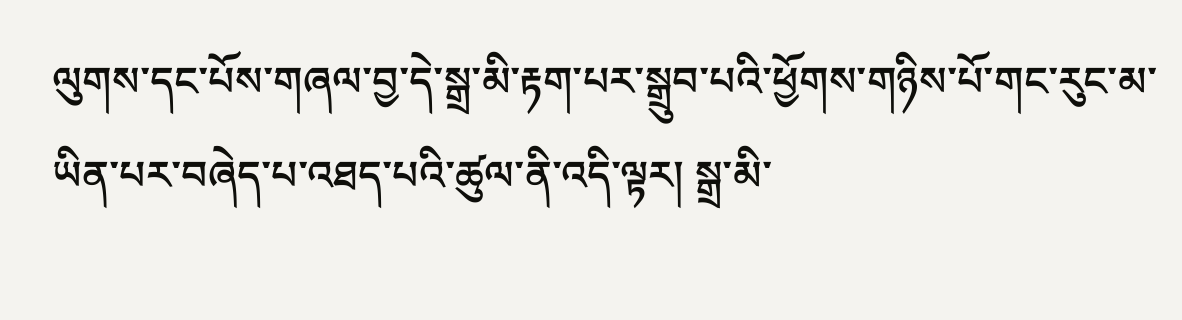ལུགས་དང་པོས་གཞལ་བྱ་དེ་སྒྲ་མི་རྟག་པར་སྒྲུབ་པའི་ཕྱོགས་གཉིས་པོ་གང་རུང་མ་ཡིན་པར་བཞེད་པ་འཐད་པའི་ཚུལ་ནི་འདི་ལྟར། སྒྲ་མི་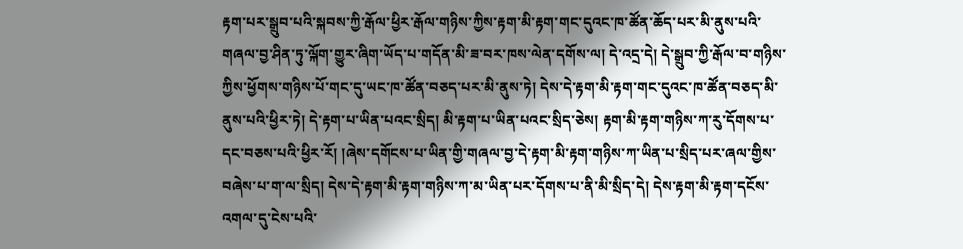རྟག་པར་སྒྲུབ་པའི་སྐབས་ཀྱི་རྒོལ་ཕྱིར་རྒོལ་གཉིས་ཀྱིས་རྟག་མི་རྟག་གང་དུའང་ཁ་ཚོན་ཆོད་པར་མི་ནུས་པའི་གཞལ་བྱ་ཤིན་ཏུ་ལྐོག་གྱུར་ཞིག་ཡོད་པ་གདོན་མི་ཟ་བར་ཁས་ལེན་དགོས་ལ། དེ་འདྲ་དེ། དེ་སྒྲུབ་ཀྱི་རྒོལ་བ་གཉིས་ཀྱིས་ཕྱོགས་གཉིས་པོ་གང་དུ་ཡང་ཁ་ཚོན་བཅད་པར་མི་ནུས་ཏེ། དེས་དེ་རྟག་མི་རྟག་གང་དུའང་ཁ་ཚོན་བཅད་མི་ནུས་པའི་ཕྱིར་ཏེ། དེ་རྟག་པ་ཡིན་པའང་སྲིད། མི་རྟག་པ་ཡིན་པའང་སྲིད་ཅེས། རྟག་མི་རྟག་གཉིས་ཀ་རུ་དོགས་པ་དང་བཅས་པའི་ཕྱིར་རོ། །ཞེས་དགོངས་པ་ཡིན་གྱི་གཞལ་བྱ་དེ་རྟག་མི་རྟག་གཉིས་ཀ་ཡིན་པ་སྲིད་པར་ཞལ་གྱིས་བཞེས་པ་ག་ལ་སྲིད། དེས་དེ་རྟག་མི་རྟག་གཉིས་ཀ་མ་ཡིན་པར་དོགས་པ་ནི་མི་སྲིད་དེ། དེས་རྟག་མི་རྟག་དངོས་འགལ་དུ་ངེས་པའི་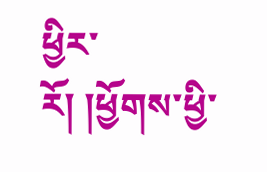ཕྱིར་རོ། །ཕྱོགས་ཕྱི་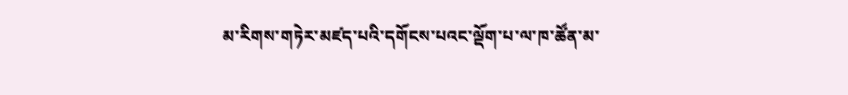མ་རིགས་གཏེར་མཛད་པའི་དགོངས་པའང་ལྡོག་པ་ལ་ཁ་ཚོན་མ་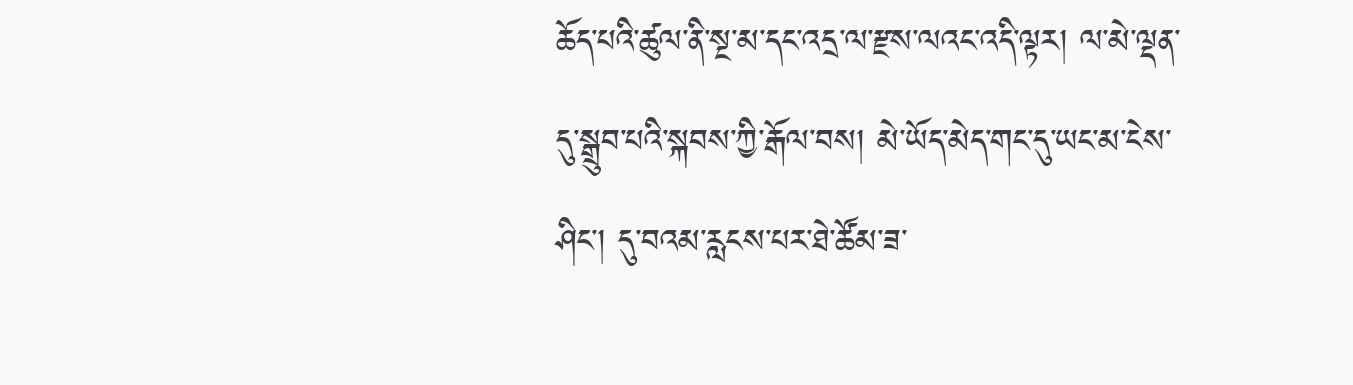ཆོད་པའི་ཚུལ་ནི་སྔ་མ་དང་འདྲ་ལ་རྫས་ལའང་འདི་ལྟར། ལ་མེ་ལྡན་དུ་སྒྲུབ་པའི་སྐབས་ཀྱི་རྒོལ་བས། མེ་ཡོད་མེད་གང་དུ་ཡང་མ་ངེས་ཤིང་། དུ་བའམ་རླངས་པར་ཐེ་ཚོམ་ཟ་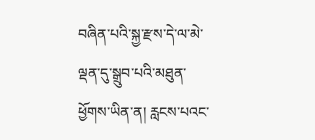བཞིན་པའི་སྐྱ་རྫས་དེ་ལ་མེ་ལྡན་དུ་སྒྲུབ་པའི་མཐུན་ཕྱོགས་ཡིན་ན། རླངས་པའང་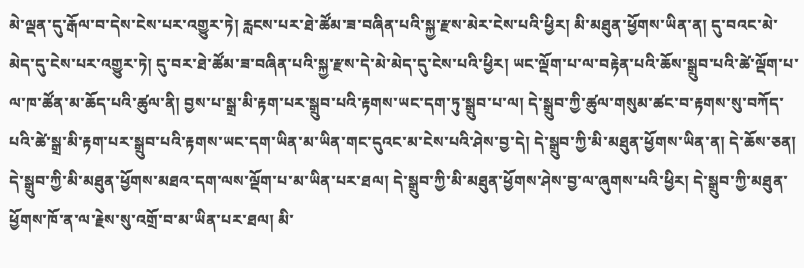མེ་ལྡན་དུ་རྒོལ་བ་དེས་ངེས་པར་འགྱུར་ཏེ། རླངས་པར་ཐེ་ཚོམ་ཟ་བཞིན་པའི་སྐྱ་རྫས་མེར་ངེས་པའི་ཕྱིར། མི་མཐུན་ཕྱོགས་ཡིན་ན། དུ་བའང་མེ་མེད་དུ་ངེས་པར་འགྱུར་ཏེ། དུ་བར་ཐེ་ཚོམ་ཟ་བཞིན་པའི་སྐྱ་རྫས་དེ་མེ་མེད་དུ་ངེས་པའི་ཕྱིར། ཡང་ལྡོག་པ་ལ་བརྟེན་པའི་ཆོས་སྒྲུབ་པའི་ཚེ་ལྡོག་པ་ལ་ཁ་ཚོན་མ་ཆོད་པའི་ཚུལ་ནི། བྱས་པ་སྒྲ་མི་རྟག་པར་སྒྲུབ་པའི་རྟགས་ཡང་དག་ཏུ་སྒྲུབ་པ་ལ། དེ་སྒྲུབ་ཀྱི་ཚུལ་གསུམ་ཚང་བ་རྟགས་སུ་བཀོད་པའི་ཚེ་སྒྲ་མི་རྟག་པར་སྒྲུབ་པའི་རྟགས་ཡང་དག་ཡིན་མ་ཡིན་གང་དུའང་མ་ངེས་པའི་ཤེས་བྱ་དེ། དེ་སྒྲུབ་ཀྱི་མི་མཐུན་ཕྱོགས་ཡིན་ན། དེ་ཆོས་ཅན། དེ་སྒྲུབ་ཀྱི་མི་མཐུན་ཕྱོགས་མཐའ་དག་ལས་ལྡོག་པ་མ་ཡིན་པར་ཐལ། དེ་སྒྲུབ་ཀྱི་མི་མཐུན་ཕྱོགས་ཤེས་བྱ་ལ་ཞུགས་པའི་ཕྱིར། དེ་སྒྲུབ་ཀྱི་མཐུན་ཕྱོགས་ཁོ་ན་ལ་རྗེས་སུ་འགྲོ་བ་མ་ཡིན་པར་ཐལ། མི་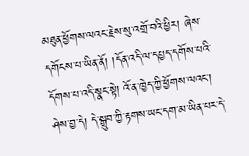མཐུན་ཕྱོགས་ལའང་རྗེས་སུ་འགྲོ་བའི་ཕྱིར། ཞེས་དགོངས་པ་ཡིན་ནོ། །དོན་འདི་ལ་དཔྱད་དགོས་པའི་དོགས་པ་འདི་སྣང་སྟེ། འོ་ན་ཁྱེད་ཀྱི་ཕྱོགས་ལའང་། ཤེས་བྱ་དེ། དེ་སྒྲུབ་ཀྱི་རྟགས་ཡང་དག་མ་ཡིན་པར་དེ་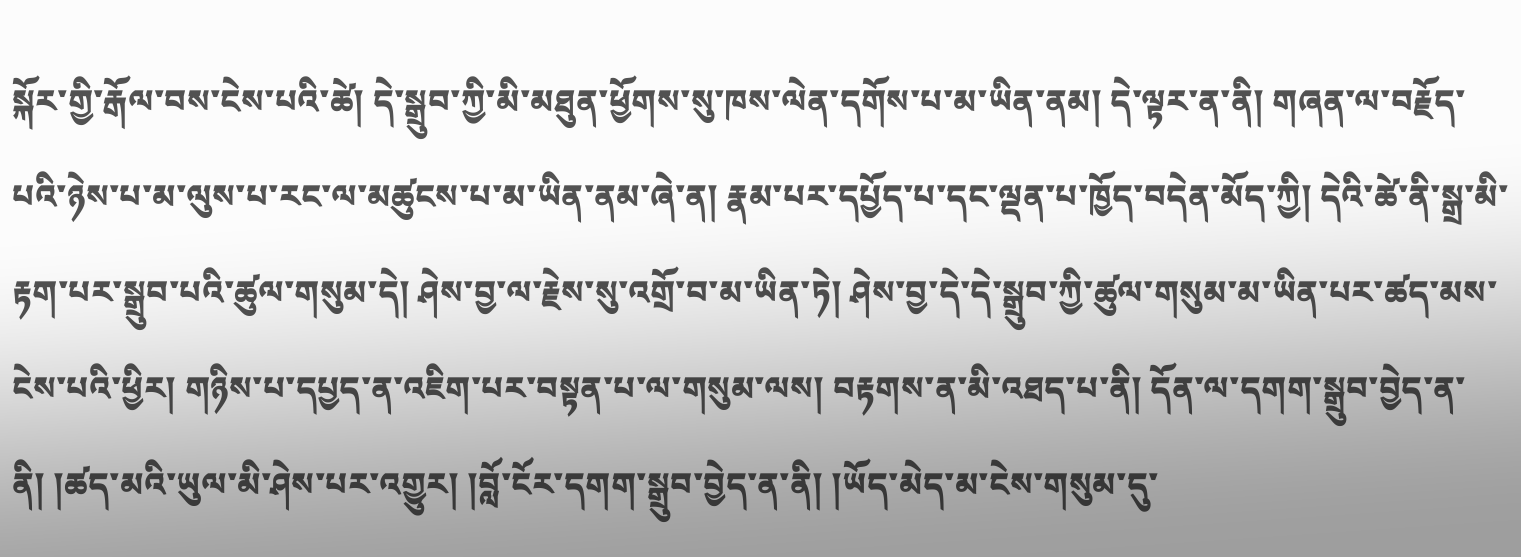སྐོར་གྱི་རྒོལ་བས་ངེས་པའི་ཚེ། དེ་སྒྲུབ་ཀྱི་མི་མཐུན་ཕྱོགས་སུ་ཁས་ལེན་དགོས་པ་མ་ཡིན་ནམ། དེ་ལྟར་ན་ནི། གཞན་ལ་བརྗོད་པའི་ཉེས་པ་མ་ལུས་པ་རང་ལ་མཚུངས་པ་མ་ཡིན་ནམ་ཞེ་ན། རྣམ་པར་དཔྱོད་པ་དང་ལྡན་པ་ཁྱོད་བདེན་མོད་ཀྱི། དེའི་ཚེ་ནི་སྒྲ་མི་རྟག་པར་སྒྲུབ་པའི་ཚུལ་གསུམ་དེ། ཤེས་བྱ་ལ་རྗེས་སུ་འགྲོ་བ་མ་ཡིན་ཏེ། ཤེས་བྱ་དེ་དེ་སྒྲུབ་ཀྱི་ཚུལ་གསུམ་མ་ཡིན་པར་ཚད་མས་ངེས་པའི་ཕྱིར། གཉིས་པ་དཔྱད་ན་འཇིག་པར་བསྟན་པ་ལ་གསུམ་ལས། བརྟགས་ན་མི་འཐད་པ་ནི། དོན་ལ་དགག་སྒྲུབ་བྱེད་ན་ནི། །ཚད་མའི་ཡུལ་མི་ཤེས་པར་འགྱུར། །བློ་ངོར་དགག་སྒྲུབ་བྱེད་ན་ནི། །ཡོད་མེད་མ་ངེས་གསུམ་དུ་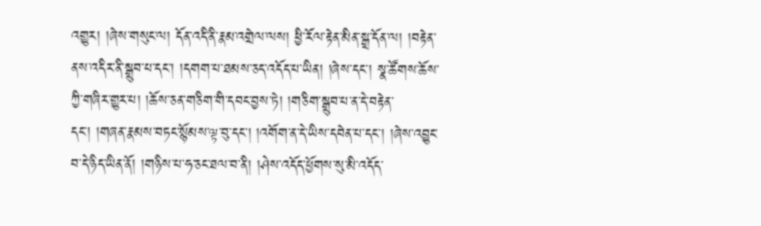འགྱུར། །ཞེས་གསུང་ལ། དོན་འདི་ནི་རྣམ་འགྲེལ་ལས། ཕྱི་རོལ་རྟེན་མིན་སྒྲ་དོན་ལ། །བརྟེན་ནས་འདིར་ནི་སྒྲུབ་པ་དང་། །དགག་པ་ཐམས་ཅད་འདོད་པ་ཡིན། །ཞེས་དང་། སྣ་ཚོགས་ཆོས་ཀྱི་གཞིར་གྱུར་པ། །ཆོས་ཅན་གཅིག་གི་དབང་བྱས་ཏེ། །གཅིག་སྒྲུབ་པ་ན་དེ་བརྟེན་དང་། །གཞན་རྣམས་བཏང་སྙོམས་ལྟ་བུ་དང་། །འགོག་ན་དེ་ཡིས་དབེན་པ་དང་། །ཞེས་འབྱུང་བ་དེ་ཉིད་ཡིན་ནོ། །གཉིས་པ་ཧ་ཅང་ཐལ་བ་ནི། །ཤེས་འདོད་ཕྱོགས་སུ་མི་འདོད་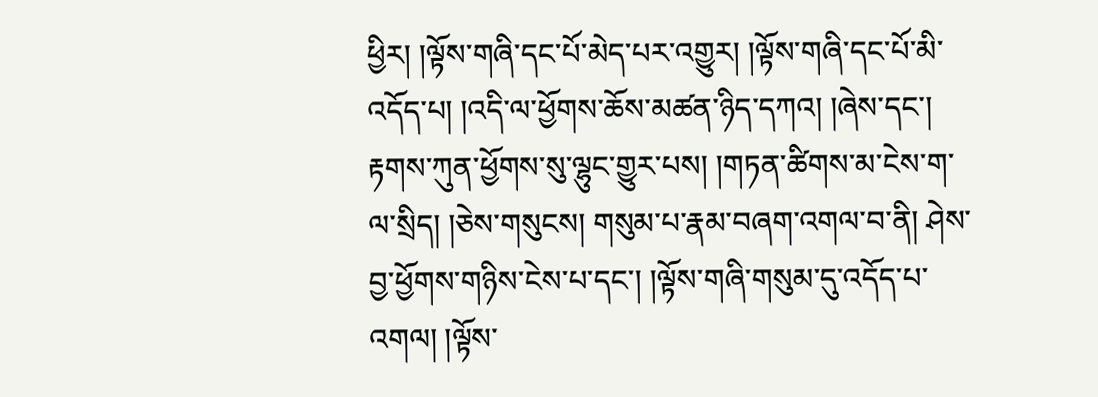ཕྱིར། །ལྟོས་གཞི་དང་པོ་མེད་པར་འགྱུར། །ལྟོས་གཞི་དང་པོ་མི་འདོད་པ། །འདི་ལ་ཕྱོགས་ཆོས་མཚན་ཉིད་དཀའ། །ཞེས་དང་། རྟགས་ཀུན་ཕྱོགས་སུ་ལྷུང་གྱུར་པས། །གཏན་ཚིགས་མ་ངེས་ག་ལ་སྲིད། །ཅེས་གསུངས། གསུམ་པ་རྣམ་བཞག་འགལ་བ་ནི། ཤེས་བྱ་ཕྱོགས་གཉིས་ངེས་པ་དང་། །ལྟོས་གཞི་གསུམ་དུ་འདོད་པ་འགལ། །ལྟོས་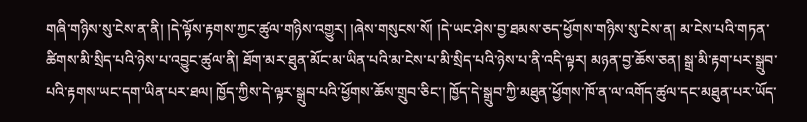གཞི་གཉིས་སུ་ངེས་ན་ནི། །དེ་ལྟོས་རྟགས་ཀྱང་ཚུལ་གཉིས་འགྱུར། །ཞེས་གསུངས་སོ། །དེ་ཡང་ཤེས་བྱ་ཐམས་ཅད་ཕྱོགས་གཉིས་སུ་ངེས་ན། མ་ངེས་པའི་གཏན་ཚིགས་མི་སྲིད་པའི་ཉེས་པ་འབྱུང་ཚུལ་ནི། ཐོག་མར་ཐུན་མོང་མ་ཡིན་པའི་མ་ངེས་པ་མི་སྲིད་པའི་ཉེས་པ་ནི་འདི་ལྟར། མཉན་བྱ་ཆོས་ཅན། སྒྲ་མི་རྟག་པར་སྒྲུབ་པའི་རྟགས་ཡང་དག་ཡིན་པར་ཐལ། ཁྱོད་ཀྱིས་དེ་ལྟར་སྒྲུབ་པའི་ཕྱོགས་ཆོས་གྲུབ་ཅིང་། ཁྱོད་དེ་སྒྲུབ་ཀྱི་མཐུན་ཕྱོགས་ཁོ་ན་ལ་འགོད་ཚུལ་དང་མཐུན་པར་ཡོད་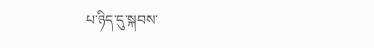པ་ཉིད་དུ་སྐབས་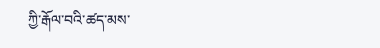ཀྱི་རྒོལ་བའི་ཚད་མས་